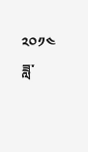༢༠༡༤ ཟླ་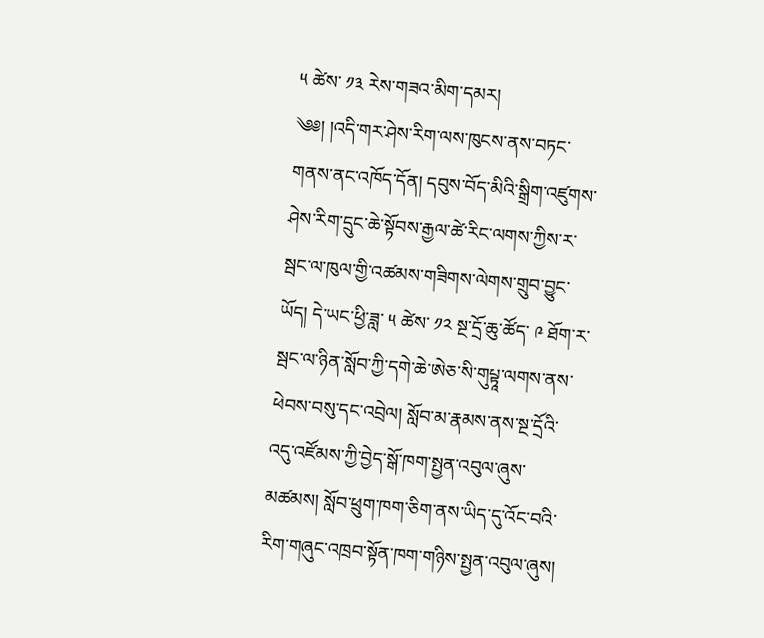༥ ཚེས་ ༡༣ རེས་གཟའ་མིག་དམར།
༄༅། །འདི་གར་ཤེས་རིག་ལས་ཁུངས་ནས་བཏང་གནས་ནང་འཁོད་དོན། དབུས་བོད་མིའི་སྒྲིག་འཛུགས་ཤེས་རིག་དྲུང་ཆེ་སྟོབས་རྒྱལ་ཚེ་རིང་ལགས་ཀྱིས་ར་སྦང་ལ་ཁུལ་གྱི་འཚམས་གཟིགས་ལེགས་གྲུབ་བྱུང་ཡོད། དེ་ཡང་ཕྱི་ཟླ་ ༥ ཚེས་ ༡༢ སྔ་དྲོ་ཆུ་ཚོད་ ༩ ཐོག་ར་སྦང་ལ་ཉིན་སློབ་ཀྱི་དགེ་ཆེ་ཨེཅ་སི་གུཔྟཱ་ལགས་ནས་ཕེབས་བསུ་དང་འབྲེལ། སློབ་མ་རྣམས་ནས་སྔ་དྲོའི་འདུ་འཛོམས་ཀྱི་བྱེད་སྒོ་ཁག་སྤྱན་འབུལ་ཞུས་མཚམས། སློབ་ཕྲུག་ཁག་ཅིག་ནས་ཡིད་དུ་འོང་བའི་རིག་གཞུང་འཁྲབ་སྟོན་ཁག་གཉིས་སྤྱན་འབུལ་ཞུས།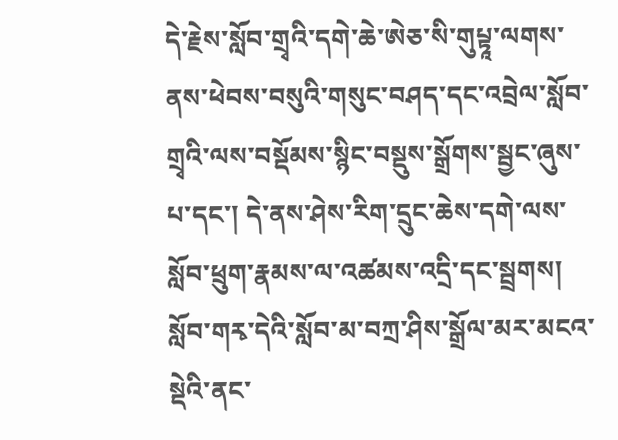དེ་རྗེས་སློབ་གྲྭའི་དགེ་ཆེ་ཨེཅ་སི་གུཔྟཱ་ལགས་ནས་ཕེབས་བསུའི་གསུང་བཤད་དང་འབྲེལ་སློབ་གྲྭའི་ལས་བསྡོམས་སྙིང་བསྡུས་སྒྲོགས་སྦྱང་ཞུས་པ་དང་། དེ་ནས་ཤེས་རིག་དྲུང་ཆེས་དགེ་ལས་སློབ་ཕྲུག་རྣམས་ལ་འཚམས་འདྲི་དང་སྦྲགས། སློབ་གརྭ་དེའི་སློབ་མ་བཀྲ་ཤིས་སྒྲོལ་མར་མངའ་སྡེའི་ནང་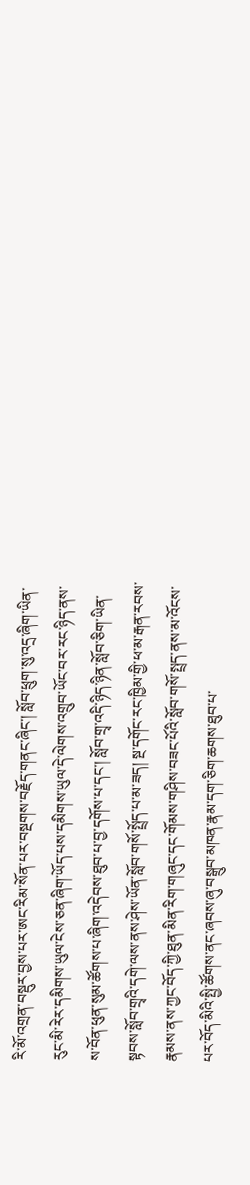རི་མོ་འགྲན་བསྡུར་བྱས་པར་ཨང་རིམ་སོན་པར་བསྔགས་བརྗོད་གནང་ཞིང་། སློབ་ཕྲུག་སུ་འདྲ་ཞིག་ཡིན་རུང་མི་རེར་དམིགས་ཡུལ་ངེས་ཅན་ཞིག་ཡོད་པས་དམིགས་ཡུལ་དེ་ལེགས་འགྲུབ་ཡོང་བར་རང་ཉིད་ནས་ས་བོན་ཕུན་སུམ་ཚོགས་པ་ཞིག་འདེབས་ཐུབ་པ་བྱ་དགོས་པ་དང་། སློབ་གྲྭ་འདི་ཉིད་ཉིན་སློབ་ཅིག་ཡིན་སྟབས་སློབ་གྲྭའི་དགེ་ལས་ནས་ཤེས་ཡོན་སློབ་གསོ་སྤྲོད་པ་མ་ཟད། སྔ་དགོང་རང་ཁྱིམ་གྱི་ཕ་མ་རྒན་རབས་རྣམས་ནས་ཀྱང་བོད་ཀྱི་ཐུན་མིན་རིག་གཞུང་དང་གོམས་གཤིས་བཟང་པོའི་སློབ་གསོ་སྤྲད་ནས་མ་འོངས་པར་བོད་མིའི་སྤྱི་ཚོགས་ནང་ཞབས་ཞུ་བསྒྲུབ་མཁན་རྣམ་དག་ཅིག་ཆགས་ཐུབ་པ་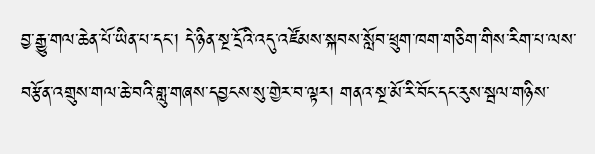བྱ་རྒྱུ་གལ་ཆེན་པོ་ཡིན་པ་དང་། དེ་ཉིན་སྔ་དྲོའི་འདུ་འཛོམས་སྐབས་སློབ་ཕྲུག་ཁག་གཅིག་གིས་རིག་པ་ལས་བརྩོན་འགྲུས་གལ་ཆེ་བའི་གླུ་གཞས་དབྱངས་སུ་གྱེར་བ་ལྟར། གནའ་སྔ་མོ་རི་བོང་དང་རུས་སྦལ་གཉིས་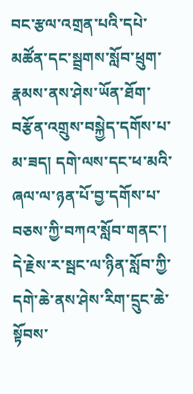བང་རྩལ་འགྲན་པའི་དཔེ་མཚོན་དང་སྦྲགས་སློབ་ཕྲུག་རྣམས་ནས་ཤེས་ཡོན་ཐོག་བརྩོན་འགྲུས་བསྐྱེད་དགོས་པ་མ་ཟད། དགེ་ལས་དང་ཕ་མའི་ཞལ་ལ་ཉན་པོ་བྱ་དགོས་པ་བཅས་ཀྱི་བཀའ་སློབ་གནང་།
དེ་རྗེས་ར་སྦང་ལ་ཉིན་སློབ་ཀྱི་དགེ་ཆེ་ནས་ཤེས་རིག་དྲུང་ཆེ་སྟོབས་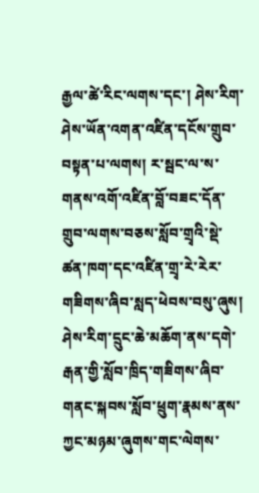རྒྱལ་ཚེ་རིང་ལགས་དང་། ཤེས་རིག་ཤེས་ཡོན་འགན་འཛིན་དངོས་གྲུབ་བསྟན་པ་ལགས། ར་སྦང་ལ་ས་གནས་འགོ་འཛིན་བློ་བཟང་དོན་གྲུབ་ལགས་བཅས་སློབ་གྲྭའི་སྡེ་ཚན་ཁག་དང་འཛིན་གྲྭ་རེ་རེར་གཟིགས་ཞིབ་སླད་ཕེབས་བསུ་ཞུས། ཤེས་རིག་དྲུང་ཆེ་མཆོག་ནས་དགེ་རྒན་གྱི་སློབ་ཁྲིད་གཟིགས་ཞིབ་གནང་སྐབས་སློབ་ཕྲུག་རྣམས་ནས་ཀྱང་མཉམ་ཞུགས་གང་ལེགས་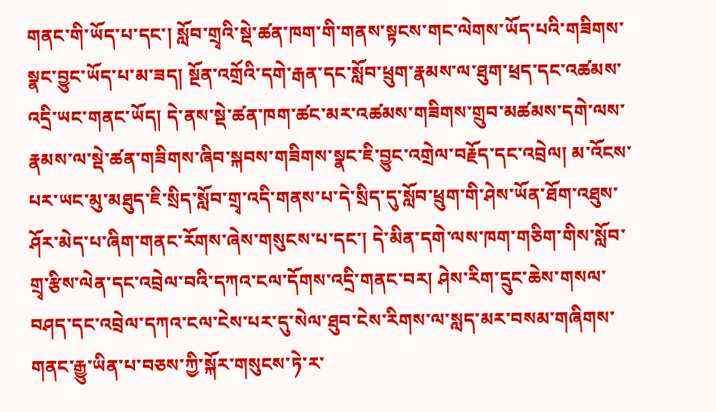གནང་གི་ཡོད་པ་དང་། སློབ་གྲྭའི་སྡེ་ཚན་ཁག་གི་གནས་སྟངས་གང་ལེགས་ཡོད་པའི་གཟིགས་སྣང་བྱུང་ཡོད་པ་མ་ཟད། སྔོན་འགྲོའི་དགེ་རྒན་དང་སློབ་ཕྲུག་རྣམས་ལ་ཐུག་ཕྲད་དང་འཚམས་འདྲི་ཡང་གནང་ཡོད། དེ་ནས་སྡེ་ཚན་ཁག་ཚང་མར་འཚམས་གཟིགས་གྲུབ་མཚམས་དགེ་ལས་རྣམས་ལ་སྡེ་ཚན་གཟིགས་ཞིབ་སྐབས་གཟིགས་སྣང་ཇི་བྱུང་འགྲེལ་བརྗོད་དང་འབྲེལ། མ་འོངས་པར་ཡང་མུ་མཐུད་ཇི་སྲིད་སློབ་གྲྭ་འདི་གནས་པ་དེ་སྲིད་དུ་སློབ་ཕྲུག་གི་ཤེས་ཡོན་ཐོག་འཐུས་ཤོར་མེད་པ་ཞིག་གནང་རོགས་ཞེས་གསུངས་པ་དང་། དེ་མིན་དགེ་ལས་ཁག་གཅིག་གིས་སློབ་གྲྭ་རྩིས་ལེན་དང་འབྲེལ་བའི་དཀའ་ངལ་དོགས་འདྲི་གནང་བར། ཤེས་རིག་དྲུང་ཆེས་གསལ་བཤད་དང་འབྲེལ་དཀའ་ངལ་ངེས་པར་དུ་སེལ་ཐུབ་ངེས་རིགས་ལ་སླད་མར་བསམ་གཞིགས་གནང་རྒྱུ་ཡིན་པ་བཅས་ཀྱི་སྐོར་གསུངས་ཏེ་ར་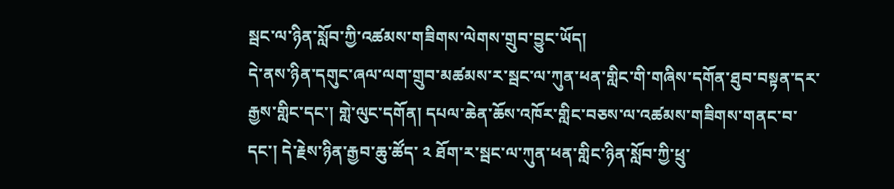སྦང་ལ་ཉིན་སློབ་ཀྱི་འཚམས་གཟིགས་ལེགས་གྲུབ་བྱུང་ཡོད།
དེ་ནས་ཉིན་དགུང་ཞལ་ལག་གྲུབ་མཚམས་ར་སྦང་ལ་ཀུན་ཕན་གླིང་གི་གཞིས་དགོན་ཐུབ་བསྟན་དར་རྒྱས་གླིང་དང་། གླེ་ལུང་དགོན། དཔལ་ཆེན་ཆོས་འཁོར་གླིང་བཅས་ལ་འཚམས་གཟིགས་གནང་བ་དང་། དེ་རྗེས་ཉིན་རྒྱབ་ཆུ་ཚོད་ ༢ ཐོག་ར་སྦང་ལ་ཀུན་ཕན་གླིང་ཉིན་སློབ་ཀྱི་ཕྲུ་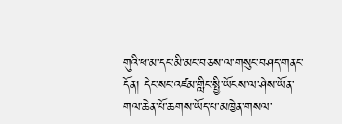གུའི་ཕ་མ་དང་མི་མང་བཅས་ལ་གསུང་བཤད་གནང་དོན། དེང་སང་འཛམ་གླིང་སྤྱི་ཡོངས་ལ་ཤེས་ཡོན་གལ་ཆེན་པོ་ཆགས་ཡོད་པ་མཁྱེན་གསལ་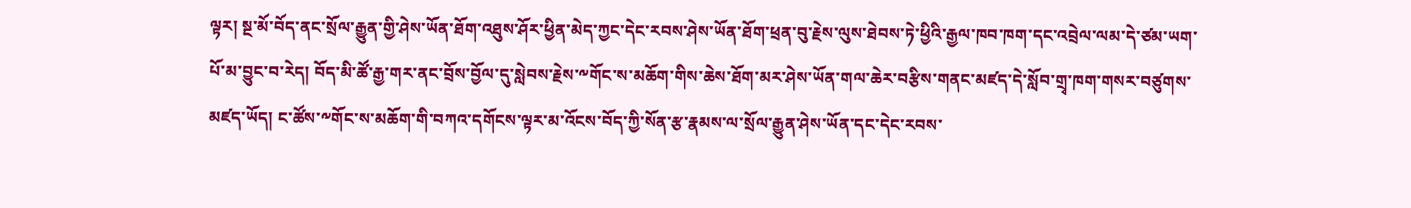ལྟར། སྔ་མོ་བོད་ནང་སྲོལ་རྒྱུན་གྱི་ཤེས་ཡོན་ཐོག་འཐུས་ཤོར་ཕྱིན་མེད་ཀྱང་དེང་རབས་ཤེས་ཡོན་ཐོག་ཕྲན་བུ་རྗེས་ལུས་ཐེབས་ཏེ་ཕྱིའི་རྒྱལ་ཁབ་ཁག་དང་འབྲེལ་ལམ་དེ་ཙམ་ཡག་པོ་མ་བྱུང་བ་རེད། བོད་མི་ཚོ་རྒྱ་གར་ནང་བྲོས་བྱོལ་དུ་སླེབས་རྗེས་༸གོང་ས་མཆོག་གིས་ཆེས་ཐོག་མར་ཤེས་ཡོན་གལ་ཆེར་བརྩིས་གནང་མཛད་དེ་སློབ་གྲྭ་ཁག་གསར་བཙུགས་མཛད་ཡོད། ང་ཚོས་༸གོང་ས་མཆོག་གི་བཀའ་དགོངས་ལྟར་མ་འོངས་བོད་ཀྱི་སོན་རྩ་རྣམས་ལ་སྲོལ་རྒྱུན་ཤེས་ཡོན་དང་དེང་རབས་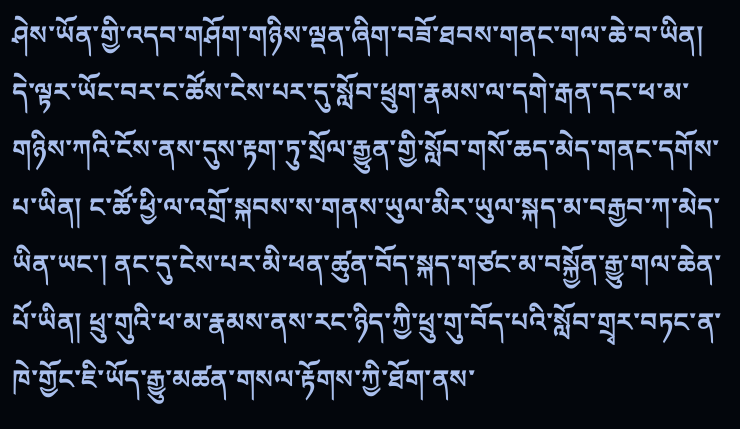ཤེས་ཡོན་གྱི་འདབ་གཤོག་གཉིས་ལྡན་ཞིག་བཟོ་ཐབས་གནང་གལ་ཆེ་བ་ཡིན། དེ་ལྟར་ཡོང་བར་ང་ཚོས་ངེས་པར་དུ་སློབ་ཕྲུག་རྣམས་ལ་དགེ་རྒན་དང་ཕ་མ་གཉིས་ཀའི་ངོས་ནས་དུས་རྟག་ཏུ་སྲོལ་རྒྱུན་གྱི་སློབ་གསོ་ཆད་མེད་གནང་དགོས་པ་ཡིན། ང་ཚོ་ཕྱི་ལ་འགྲོ་སྐབས་ས་གནས་ཡུལ་མིར་ཡུལ་སྐད་མ་བརྒྱབ་ཀ་མེད་ཡིན་ཡང་། ནང་དུ་ངེས་པར་མི་ཕན་ཚུན་བོད་སྐད་གཙང་མ་བསྐྱོན་རྒྱུ་གལ་ཆེན་པོ་ཡིན། ཕྲུ་གུའི་ཕ་མ་རྣམས་ནས་རང་ཉིད་ཀྱི་ཕྲུ་གུ་བོད་པའི་སློབ་གྲྭར་བཏང་ན་ཁེ་གྱོང་ཇི་ཡོད་རྒྱུ་མཚན་གསལ་རྟོགས་ཀྱི་ཐོག་ནས་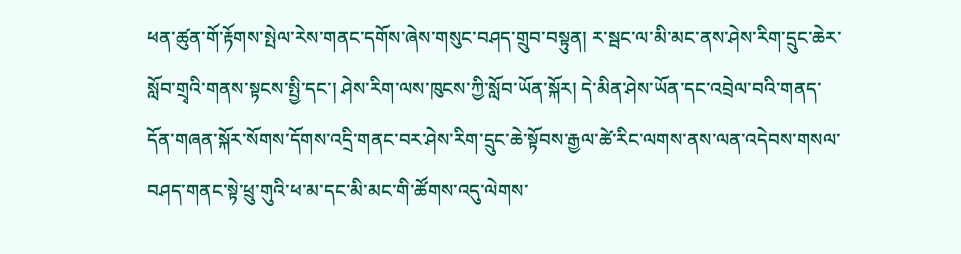ཕན་ཚུན་གོ་རྟོགས་སྤེལ་རེས་གནང་དགོས་ཞེས་གསུང་བཤད་གྲུབ་བསྟུན། ར་སྦང་ལ་མི་མང་ནས་ཤེས་རིག་དྲུང་ཆེར་སློབ་གྲྭའི་གནས་སྟངས་སྤྱི་དང་། ཤེས་རིག་ལས་ཁུངས་ཀྱི་སློབ་ཡོན་སྐོར། དེ་མིན་ཤེས་ཡོན་དང་འབྲེལ་བའི་གནད་དོན་གཞན་སྐོར་སོགས་དོགས་འདྲི་གནང་བར་ཤེས་རིག་དྲུང་ཆེ་སྟོབས་རྒྱལ་ཚེ་རིང་ལགས་ནས་ལན་འདེབས་གསལ་བཤད་གནང་སྟེ་ཕྲུ་གུའི་ཕ་མ་དང་མི་མང་གི་ཚོགས་འདུ་ལེགས་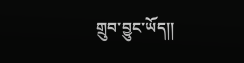གྲུབ་བྱུང་ཡོད།།